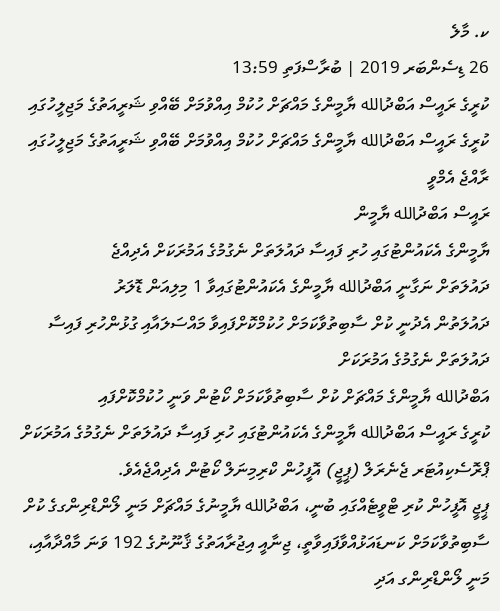ކ. މާލެ
26 ޑިސެންބަރ 2019 | ބުރާސްފަތި 13:59
ކުރީގެ ރައީސް އަބްދުالله ޔާމީންގެ މައްޗަށް ހުކުމް އިއްވުމަށް ބޭއްވި ޝަރީއަތުގެ މަޖިލީހުގައި
ކުރީގެ ރައީސް އަބްދުالله ޔާމީންގެ މައްޗަށް ހުކުމް އިއްވުމަށް ބޭއްވި ޝަރީއަތުގެ މަޖިލީހުގައި
ރާއްޖެ އެމްވީ
ރައީސް އަބްދުالله ޔާމީން
ޔާމީންގެ އެކައުންޓުގައި ހުރި ފައިސާ ދައުލަތަށް ނެގުމުގެ އަމުރަކަށް އެދިއްޖެ
ދައުލަތަށް ނަގާނީ އަބްދުالله ޔާމީންގެ އެކައުންޓުގައިވާ 1 މިލިއަން ޑޮލަރު
ދައުލަތުން އެދުނީ ކުށް ސާބިތުވާކަމަށް ހުކުމްކޮށްފައިވާ މައްސަލައާއި ގުޅުންހުރި ފައިސާ ދައުލަތަށް ނެގުމުގެ އަމުރަކަށް
އަބްދުالله ޔާމީންގެ މައްޗަށް ކުށް ސާބިތުވާކަމަށް ކޯޓުން ވަނީ ހުކުމްކޮށްފައި
ކުރީގެ ރައީސް އަބްދުالله ޔާމީންގެ އެކައުންޓުގައި ހުރި ފައިސާ ދައުލަތަށް ނެގުމުގެ އަމުރަކަށް ޕްރޮސެކިއުޓަރ ޖެނެރަލް (ޕީޖީ) އޮފީހުން ކްރިމިނަލް ކޯޓުން އެދިއްޖެއެވެ.
ޕީޖީ އޮފީހުން ކުރި ޓްވީޓެއްގައި ބުނީ، އަބްދުالله ޔާމީނުގެ މައްޗަށް މަނީ ލޯންޑްރިންގގެ ކުށް ސާބިތުވާކަމަށް ކަނޑައަޅުއްވާފައިވާތީ، ޖިނާއީ އިޖުރާއަތުގެ ޤާނޫނުގެ 192 ވަނަ މާއްދާއާއި، މަނީ ލޯންޑްރިންގ އަދި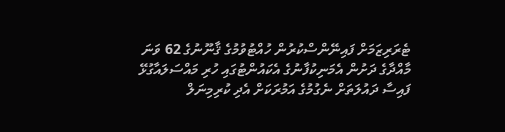ޓެރަރިޒަމަށް ފައިނޭންސްކުރުން ހުއްޓުވުމުގެ ޤާނޫނުގެ 62 ވަނަ މާއްދާގެ ދަށުން އެމަނިކުފާނުގެ އެކައުންޓުގައި ހުރި މައްސަލައާގުޅޭ ފައިސާ ދައުލަތަށް ނެގުމުގެ އަމުރަކަށް އެދި ކުރިމިނަލް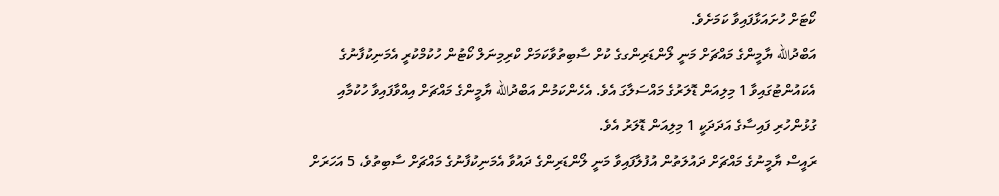ކޯޓަށް ހުށައަޅާފައިވާ ކަމަށެވެ.
އަބްދުالله ޔާމީންގެ މައްޗަށް މަނީ ލޯންޑަރިންގގެ ކުށް ސާބިތުވާކަމަށް ކްރިމިނަލް ކޯޓުން ހުކުމްކުރީ އެމަނިކުފާނުގެ އެކައުންޓުގައިވާ 1 މިލިއަން ޑޮލަރުގެ މައްސަލާގަ އެވެ. އެހެންކަމުން އަބްދުالله ޔާމީންގެ މައްޗަށް އިއްވާފައިވާ ހުކުމާއި ގުޅުންހުރި ފައިސާގެ އަދަދަކީ 1 މިލިއަން ޑޮލަރު އެވެ.
ރައީސް ޔާމީނުގެ މައްޗަށް ދައުލަތުން އުފުލާފައިވާ މަނީ ލޯންޑަރިންގެ ދައުވާ އެމަނިކުފާނުގެ މައްޗަށް ސާބިތުވެ، 5 އަހަރަށް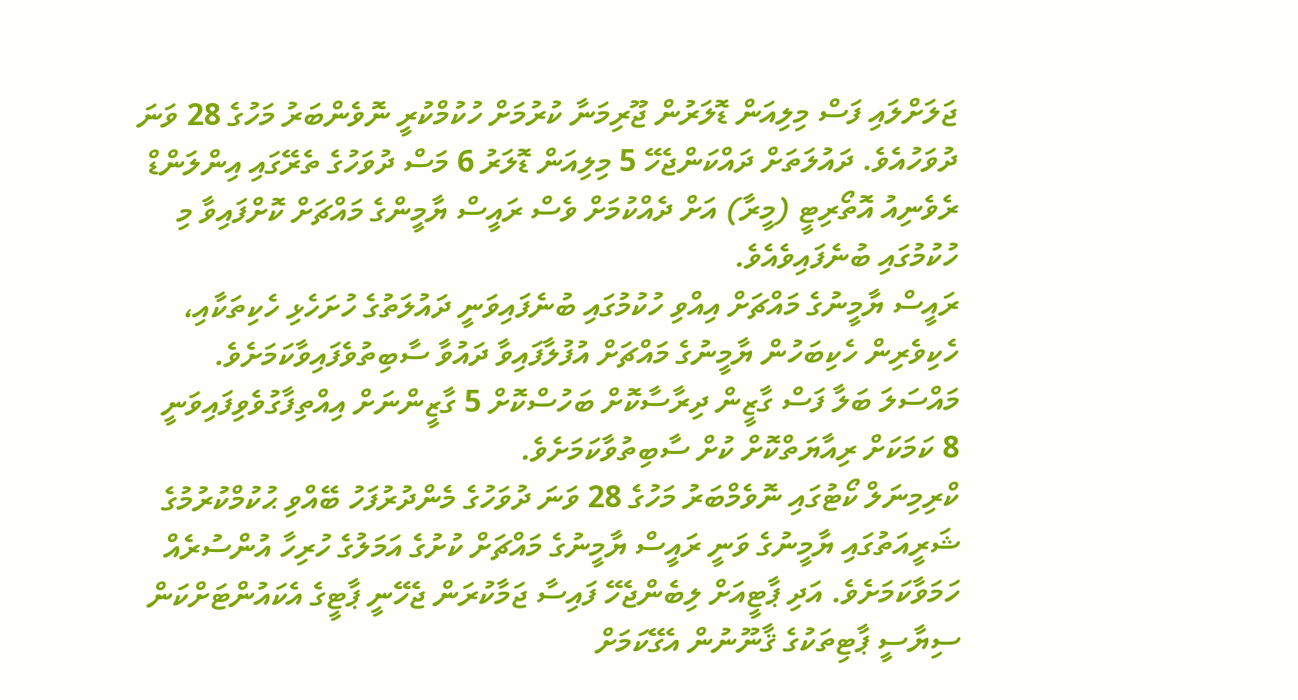ޖަލަށްލައި ފަސް މިލިއަން ޑޮލަރުން ޖޫރިމަނާ ކުރުމަށް ހުކުމްކުރީ ނޮވެންބަރު މަހުގެ 28 ވަނަ ދުވަހުއެވެ. ދައުލަތަށް ދައްކަންޖެހޭ 5 މިލިއަން ޑޮލަރު 6 މަސް ދުވަހުގެ ތެރޭގައި އިންލަންޑް ރެވެނިއު އޮތޯރިޓީ (މީރާ) އަށް ދެއްކުމަށް ވެސް ރައީސް ޔާމީންގެ މައްޗަށް ކޮށްފައިވާ މި ހުކުމުގައި ބުނެފައިވެއެވެ.
ރައީސް ޔާމީނުގެ މައްޗަށް އިއްވި ހުކުމުގައި ބުނެފައިވަނީ ދައުލަތުގެ ހުށަހެޅި ހެކިތަކާއި، ހެކިވެރިން ހެކިބަހުން ޔާމީނުގެ މައްޗަށް އުފުލާފައިވާ ދައުވާ ސާބިތުވެފައިވާކަމަށެވެ. މައްސަލަ ބަލާ ފަސް ގާޒީން ދިރާސާކޮށް ބަހުސްކޮށް 5 ގާޒީންނަށް އިއްތިފާގުވެވިފައިވަނީ 8 ކަމަކަށް ރިއާޔަތްކޮށް ކުށް ސާބިތުވާކަމަށެވެ.
ކްރިމިނަލް ކޯޓުގައި ނޮވެމްބަރު މަހުގެ 28 ވަނަ ދުވަހުގެ މެންދުރުފަހު ބޭއްވި ޙުކުމްކުރުމުގެ ޝަރީއަތުގައި ޔާމީނުގެ ވަނީ ރައީސް ޔާމީނުގެ މައްޗަށް ކުށުގެ އަމަލުގެ ހުރިހާ އުންސުރެއް ހަމަވާކަމަށެވެ. އަދި ޕާޓީއަށް ލިބެންޖެހޭ ފައިސާ ޖަމާކުރަން ޖެހޭނީ ޕާޓީގެ އެކައުންޓަށްކަން ސިޔާސީ ޕާޓިތަކުގެ ޤާނޫނުން އެގޭކަމަށް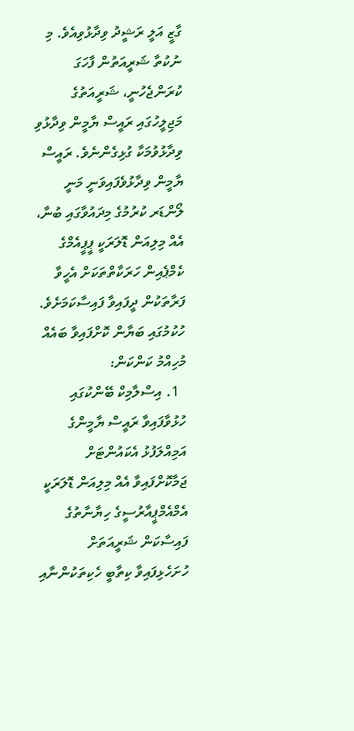ގާޒީ އަލީ ރަޝީދު ވިދާޅުވިއެވެ. މި ނުކުތާ ޝަރީއަތުން ފާހަގަ ކުރަންޖެހުނީ، ޝަރީއަތުގެ މަޖިލީހުގައި ރައީސް ޔާމީން ވިދާޅުވި ވިދާޅުވުމަކާ ގުޅިގެންނެވެ. ރައީސް ޔާމީން ވިދާޅުވެފައިވަނީ މަނީ ލޯންޑަރ ކުރުމުގެ މިދައުވާގައި ބުނާ، އެއް މިލިއަން ޑޮލަރަކީ ޕީޕީއެމްގެ ކެމްޕެއިން ހަރަކާތްތަކަށް އެހީވާ ފަރާތަކުން ދީފައިވާ ފައިސާކަމަށެވެ.
ހުކުމުގައި ބަޔާން ކޮށްފައިވާ ބައެއް މުހިއްމު ކަންކަން:
  1. އިސްލާމިކް ބޭންކުގައި ހުޅުވާފައިވާ ރައީސް ޔާމީންގެ އަމިއްލަފުޅު އެކައުންޓަށް ޖަމާކޮށްފައިވާ އެއް މިލިއަން ޑޮލަރަކީ އެމްއެމްޕީއާރުސީގެ ހިޔާނާތުގެ ފައިސާކަން ޝަރީއަތަށް ހުށަހެޅިފައިވާ ކިތާބީ ހެކިތަކުންނާއި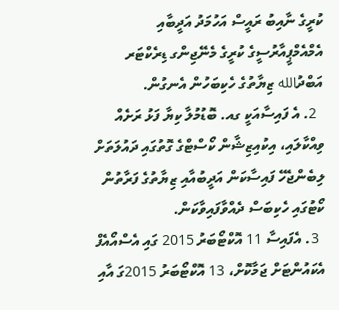ކުރީގެ ނާއިބު ރައީސް އަހުމަދު އަދީބާއި އެމްއެމްޕީއާރުސީގެ ކުރީގެ މެނޭޖިންގ ޑިރެކްޓަރ އަބްދުالله ޒިޔާތުގެ ހެކިބަހުން އެނގުން.
  2. އެ ފައިސާއަކީ ގއ. ބޮޑުމުލާ ކިޔާ ފަޅު ރަށެއް ވިއްކާލައި، އިކުއިޒިޝާން ކޯސްޓްގެ ގޮތުގައި ދައުލަތަށް ލިބެންޖެހޭ ފައިސާކަން އަދީބުއާއި ޒިޔާތުގެ ފަރާތުން ކޯޓުގައި ހެކިބަސް ދެއްވާފައިވާކަން.
  3. އެފައިސާ 11 އޮކްޓޯބަރު 2015 ގައި އެސްއޯއެފް އެކައުންޓަށް ޖަމާކޮށް، 13 އޮކްޓޯބަރު 2015ގަ އާއި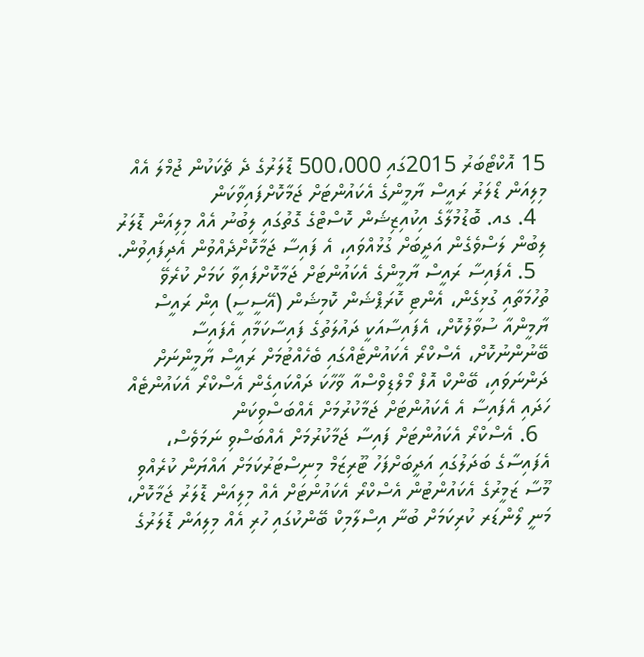15 އޮކްޓޯބަރު 2015ގައި 500،000 ޑޮލަރުގެ ދެ ޗެކަކުން ޖުމްލަ އެއް މިލިއަން ޑޯލަރު ރައީސް ޔާމީންގެ އެކައުންޓަށް ޖަމާކޮށްފައިވާކަން
  4. ގއ. ބޮޑުމުލާގެ އިކުއިޒިޝަން ކޮސްޓްގެ ގޮތުގައި ލިބުނު އެއް މިލިއަން ޑޮލަރު ލިބުން ލަސްވެގެން އަދީބަށް ގުޅުއްވައި، އެ ފައިސާ ޖަމާކޮށްދެއްވުން އެދިފައިވުން.
  5. އެފައިސާ ރައީސް ޔާމީންގެ އެކައުންޓަށް ޖަމާކޮށްފައިވާ ކަމަށް ކުރެވޭ ތުހުމަތާއި ގުޅިގެން، އެންޓި ކޮރަޕްޝަން ކޮމިޝަން (އޭސީސީ) އިން ރައީސް ޔާމީންއާ ސުވާލުކޮށް، އެފައިސާއަކީ ދައުލަތުގެ ފައިސާކަމާއި އެފައިސާ ބޭނުންނުކޮށް، އެސްކްރޯ އެކައުންޓެއްގައި ބެހެއްޓުމަށް ރައީސް ޔާމީންނަށް ދަންނަވައި، ބޭންކް އޮފް މޯލްޑިވްސްއާ ވާހާކަ ދައްކައިގެން އެސްކްރޯ އެކައުންޓެއް ހަދައި އެފައިސާ އެ އެކައުންޓަށް ޖަމާކުރުމަށް އެއްބަސްވިކަން
  6. އެސްކްރޯ އެކައުންޓަށް ފައިސާ ޖަމާކުރުމަށް އެއްބަސްވި ނަމަވެސް، އެފައިސާގެ ބަދަލުގައި އަދީބަށްފަހު ޓޫރިޒަމް މިނިސްޓަރުކަމަށް އައްޔަން ކުރެއްވި މޫސާ ޒަމީރުގެ އެކައުންޓުން އެސްކްރޯ އެކައުންޓަށް އެއް މިލިއަން ޑޮލަރު ޖަމާކޮށް، މަނީ ލޯންޑަރ ކުރިކަމަށް ބުނާ އިސްލާމިކް ބޭންކުގައި ހުރި އެއް މިލިއަން ޑޮލަރުގެ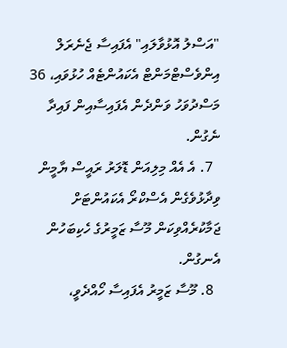"އަސްލު އޮޅުވާލައި" އެފައިސާ ޖެނެރަލް އިންވެސްޓްމަންޓް އެކައުންޓެއް ހުޅުވައި، 36 މަސްދުވަހު ވަންދެން އެފައިސާއިން ފައިދާ ނެގުން.
  7. އެ އެއް މިލިއަން ޑޮލަރު ރައީސް ޔާމީން ވިދާޅުވެގެން އެސްކްރޯ އެކައުންޓަށް ޖަމާކުރެއްވިކަން މޫސާ ޒަމީރުގެ ހެކިބަހުން އެނގުން.
  8. މޫސާ ޒަމީރު އެފައިސާ ހޯއްދެވީ،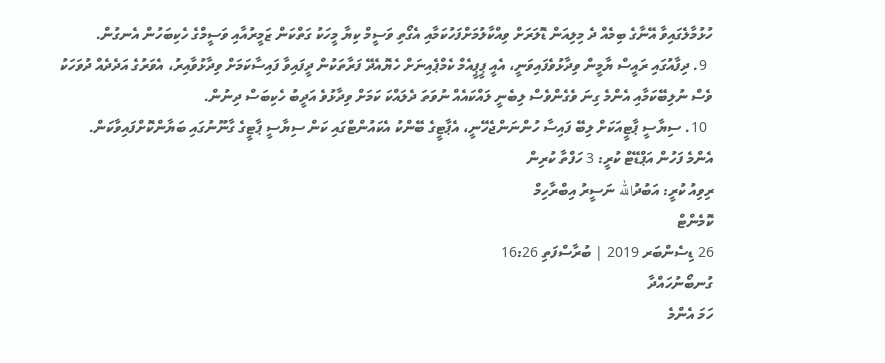ހުޅުމާލެގައިވާ އޭނާގެ ބިމެއް ދެ މިލިއަން ޑޮލަރަށް ވިއްކާލުމަށްފަހުކަމާއި އެގޯތި ވަސީމް ކިޔާ މީހަކު ގަތްކަން ޒަމީރުއާއި ވަސީމްގެ ހެކިބަހުން އެނގުން.
  9. ދިފާއުގައި ރައީސް ޔާމީން ވިދާޅުވެފައިވަނީ، އެއީ ޕީޕީއެމް ކެމްޕެއިނަށް ހެޔޮއެދޭ ފަރާތަކުން ދީފައިވާ ފައިސާކަމަށް ވިދާޅުވާއިރު، އެވަރުގެ އަދެދެއް ދުވަހަކު ވެސް ނުލިބޭކަމާއި އެންމެ ގިނަ ވެގެންވެސް ލިބެނީ ލައްކައެއް ނުވަތަ ދެލައްކަ ކަމަށް ވިދާޅުވެ އަދީބު ހެކިބަސް ދިނުން.
  10. ސިޔާސީ ޕާޓީއަކަށް ލިބޭ ފައިސާ ހުންނަންޖެހޭނީ، އެޕާޓީގެ ބޭންކު އެކައުންޓްގައި ކަން ސިޔާސީ ޕާޓީގެ ގާނޫނުގައި ބަޔާންކޮށްފައިވާކަން.
އެންމެ ފަހުން އަޕްޑޭޓް ކުރީ: 3 ހަފްތާ ކުރިން
ރިވިއު ކުރީ: އަބުދުالله ނަސީރު އިބްރާހިމް
ކޮމެންޓް
26 ޑިސެންބަރ 2019 | ބުރާސްފަތި 16:26
ގުނބޯނުހައްދާ
ހަމަ އެންމެ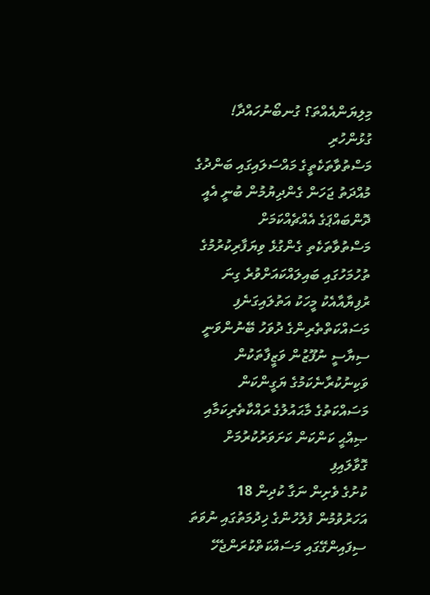މިލިޔަންއެއްތަ؟ ގުނބޯނުހައްދާ!
ގުޅުންހުރި
މަސްތުވާތަކެތީގެ މައްސަލައިގައި ބަންދުގެ މުއްދަތު ޖަހަން ގެންދިޔުމުން ބުނީ އެއީ ދޮންބައްޕަގެ އެއްޗެއްކަމަށް
މަސްތުވާތަކެތި ގެންގުޅެ ވިޔަފާރިކުރުމުގެ ތުހުމަހުގައި ބައިލައްކައަށްވުރެ ގިނަ ރުފިޔާއާއެކު މީހަކު އަތުލައިގަނެފި
މަސައްކަތްތެރިންގެ ދުވަހު ބޭނުންވަނީ ސިޔާސީ ނުފޫޒުން ވަޒީފާތަކުން ވަކިނުކުރާނެކަމުގެ ޔަގީންކަން
މަސައްކަތުގެ މާޙައުލުގެ ރައްކާތެރިކަމާއި ޞިއްޙީ ކަންކަން ކަށަވަރުކުރުމަށް ގޮވާލައިފި
ކުށުގެ ވެށިން ނަގާ ކުދިން 18 އަހަރުވުމުން ފުލުހުންގެ ޚިދުމަތުގައި ނުވަތަ ސިފައިންގޭގައި މަސައްކަތްކުރަންޖެހޭ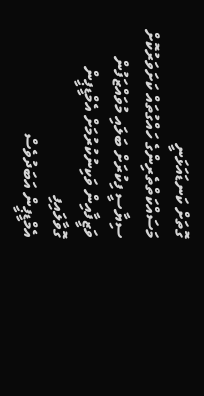ގޮތަށް ކަނޑައަޅަނީ
މަސައްކަތްތެރިންގެ ހައްގުތައް ކަށަވަރުކޮށް ސިޔާސީ ފިކުރަށް ބަލައި މުވައްޒަފުން ވަޒީފާއިން ވަކިނުކުރުމަށް އެމްޑީޕީން ގޮވާލައިފި
އެމްޑީޕީން އަބަދުވެސް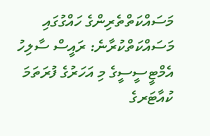މަސައްކަތްތެރިންގެ ހައްގުގައި މަސައްކަތްކުރާނެ: ރައީސް ސާލިހު
އެމްޓީސީސީގެ މި އަހަރުގެ ފުރަތަމަ ކުއާޓަރގެ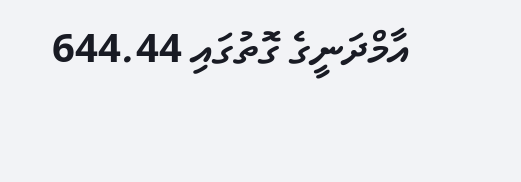އާމްދަނީގެ ގޮތުގައި 644.44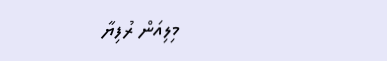މިލިއަން ރުފިޔާ